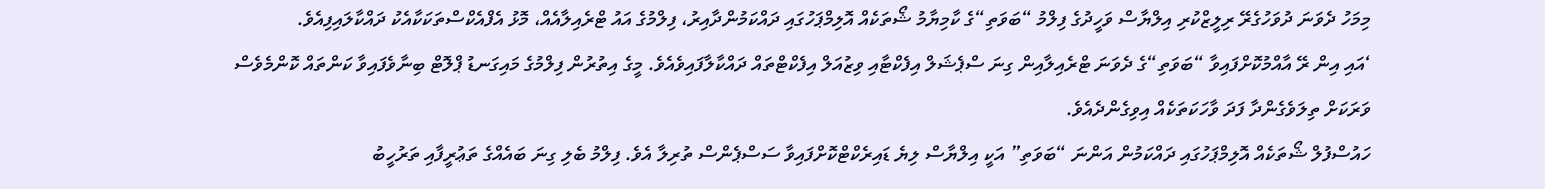މިމަހު ދެވަނަ ދުވަހުގެރޭ ރިލީޒްކުރި އިލްޔާސް ވަހީދުގެ ފިލްމު “ބަވަތި“ގެ ކާމިޔާމު ޝޯތަކެއް އޮލިމްޕަހުގައި ދައްކަމުންދާއިރު، ފިލްމުގެ އައު ޓްރެއިލާއެއް، މޮޅު އެފްއެކްސްތަކަކާއެކު ދައްކާލައިފިއެވެ.
‘އައި އިން ރޭ އާއްމުކޮށްފައިވާ “ބަވަތި“ގެ ދެވަނަ ޓްރެއިލާއިން ގިނަ ސްޕެޝަލް އިފެކްޓާއި ވިޒުއަލް އިފެކްޓްތައް ދައްކާލާފައިވެއެވެ. މީގެ އިތުރުން ފިލްމުގެ މައިގަނޑު ޕްލޮޓް ބިނާވެފައިވާ ކަންތައް ކޮންމެވެސް ވަރަކަށް ތިލަވެގެންދާ ފަދަ ވާހަކަތަކެއް އިވިގެންދެއެވެ.
ހައުސްފުލް ޝޯތަކެއް އޮލިމްޕަހުގައި ދައްކަމުން އަންނަ “ބަވަތި” އަކީ އިލްޔާސް ލިޔެ ޑައިރެކްޓްކޮށްފައިވާ ސަސްޕެންސް ތުރިލާ އެވެ. ފިލްމު ބެލި ގިނަ ބައެއްގެ ތަޢުރީފާއި ތަރުހީބު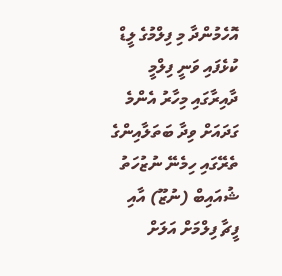އޮހެމުންދާ މި ފިލްމުގެ ލީޑް ކުޅެފައި ވަނީ ފިލްމީ ދާއިރާގައި މިހާރު އެންމެ ގަދައަށް ވިދާ ބަތަލާއިންގެ ތެރޭގައި ހިމެނޭ ނުޒުހަތު ޝުއައިބް (ނުޒޫ) އާއި ފީޗާ ފިލްމަށް އަލަށް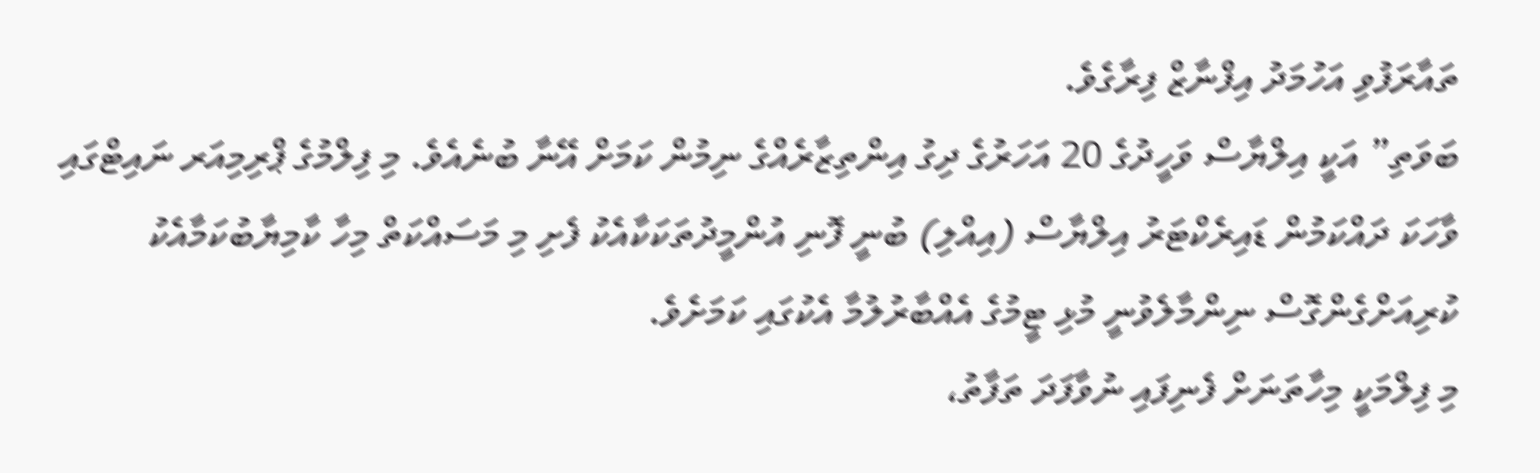ތައާރަފުވި އަހުމަދު އިފްނާޒް ފިރާގެވެ.
ބަވަތި” އަކީ އިލްޔާސް ވަހީދުގެ 20 އަހަރުގެ ދިގު އިންތިޒާރެއްގެ ނިމުން ކަމަށް އޭނާ ބުނެއެވެ. މި ފިލްމުގެ ޕްރިމިއަރ ނައިޓްގައި ވާހަކަ ދައްކަމުން ޑައިރެކްޓަރު އިލްޔާސް (އިއްލި) ބުނީ ފޮނި އުންމީދުތަކަކާއެކު ފެށި މި މަސައްކަތް މިހާ ކާމިޔާބުކަމާއެކު ކުރިއަށްގެންގޮސް ނިންމާލެވުނީ މުޅި ޓީމުގެ އެއްބާރުލުމާ އެކުގައި ކަމަށެވެ.
މި ފިލްމަކީ މިހާތަނަށް ފެނިފައި ނުވާފަދަ ތަފާތު،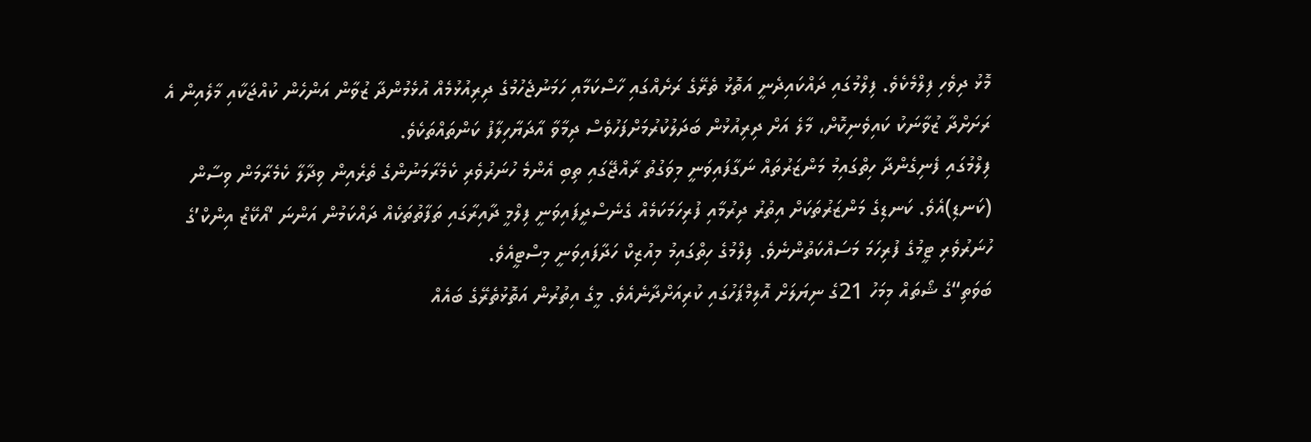މޮޅު ދިވެހި ފިލްމެކެވެ. ފިލްމުގައި ދައްކައިދެނީ އަތޮޅު ތެރޭގެ ރަށެއްގައި ހާސްކަމާއި ހަމަނުޖެހުމުގެ ދިރިއުޅުމެއް އުޅެމުންދާ ޒުވާން އަންހެން ކުއްޖަކާއި މާލެއިން އެ ރަށަށްދާ ޒުވާނަކު ކައިވެނިކޮށް، މާލެ އަށް ދިރިއުޅުން ބަދަލުކުރުމަށްފަހުވެސް ދިމާވާ އާދަޔާހިލާފު ކަންތައްތަކެވެ.
ފިލްމުގައި ފެނިގެންދާ ހިތްގައިމު މަންޒަރުތައް ނަގާފައިވަނީ މިވަގުތު ރާއްޖޭގައި ތިބި އެންމެ ހުނަރުވެރި ކެމެރާމަނުންގެ ތެރެއިން ވިދާލާ ކެމެރާމަން ވިސާން (ކަނޑި)އެވެ. ކަނޑިގެ މަންޒަރުތަކަށް އިތުރު ދިރުމާއި ފުރިހަމަކަމެއް ގެނެސްދީފައިވަނީ ފިލްމީ ދާއިރާގައި ތަފާތުތަކެއް ދައްކަމުން އަންނަ ‘އޯކޭޒް އިންކް’ގެ ހުނަރުވެރި ޓީމުގެ ފުރިހަމަ މަސައްކަތުންނެވެ. ފިލްމުގެ ހިތްގައިމު މިއުޒިކް ހަދާފައިވަނީ މިސްޓީއެވެ.
ބަވަތި“ގެ ޝޯތައް މިމަހު 21ގެ ނިޔަލަށް އޮލިމްޕަހުގައި ކުރިއަށްދާނެއެވެ. މީގެ އިތުރުން އަތޮޅުތެރޭގެ ބައެއް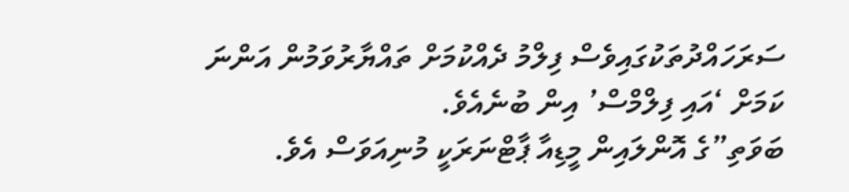ސަރަހައްދުތަކުގައިވެސް ފިލްމު ދެއްކުމަށް ތައްޔާރުވަމުން އަންނަ ކަމަށް ‘އައި ފިލްމްސް’ އިން ބުނެއެވެ.
ބަވަތި”ގެ އޮންލައިން މީޑިއާ ޕާޓްނަރަކީ މުނިއަވަސް އެވެ.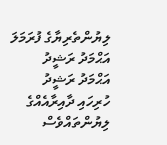ލިޔުންތެރިޔާގެ ފުރަމަލަ
އަޙްމަދު ރަޝީދު
އަޙްމަދު ރަޝީދު
ހުރިހައި ދާއިރާއެއްގެ ލިޔުންތައްވެސް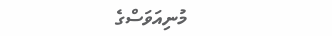މުނިއަވަސްގެ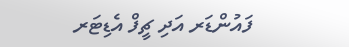ފައުންޑަރ އަދި ޗީފް އެޑިޓަރ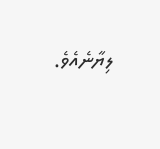ލިޔާނެއެވެ.